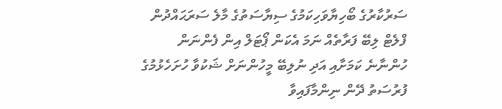ސަރުކާރުގެ ބޯހިޔާވަހިކަމުގެ ސިޔާސަތުގެ މާލެ ސަރަޙައްދުން ފްލެޓް ލިބޭ ފަރާތެއް ނަމަ އެކަން ޕޯޓަލް އިން ފެންނަން ހުންނާނެ ކަމަށާއި އަދި ނުލިބޭ މީހުންނަށް ޝަކުވާ ހުށަހެޅުމުގެ ފުރުސަތު ދޭން ނިންމާފައިވާ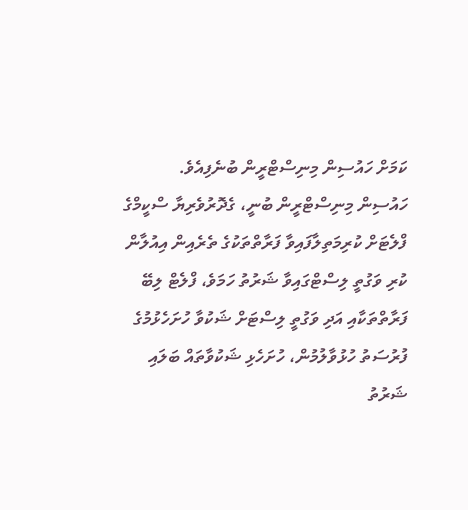ކަމަށް ހައުސިން މިނިސްޓްރީން ބުނެފިއެވެ.
ހައުސިން މިނިސްޓްރީން ބުނީ، ގެދޮރުވެރިޔާ ސްކީމްގެ ފްލެޓަށް ކުރިމަތިލާފައިވާ ފަރާތްތަކުގެ ތެރެއިން އިއުލާން ކުރި ވަގުތީ ލިސްޓްގައިވާ ޝަރުތު ހަމަވެ، ފްލެޓް ލިބޭ ފަރާތްތަކާއި އަދި ވަގުތީ ލިސްޓަށް ޝަކުވާ ހުށަހެޅުމުގެ ފުރުސަތު ހުޅުވާލުމުން، ހުށަހެޅި ޝަކުވާތައް ބަލައި ޝަރުތު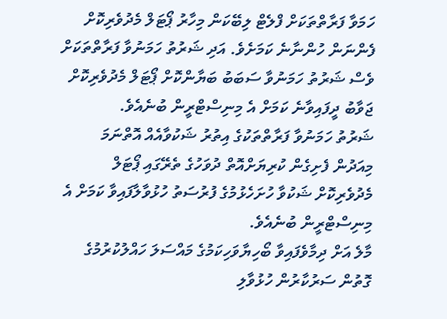ހަމަވާ ފަރާތްތަކަށް ފްލެޓް ލިބޭކަން މިހާރު ޕޯޓަލް މެދުވެރިކޮށް ފެންނަން ހުންނާނެ ކަމަށެވެ. އަދި ޝަރުތު ހަމަނުވާ ފަރާތްތަކަށް ވެސް ޝަރުތު ހަމަނުވާ ސަބަބު ބަޔާންކޮށް ޕޯޓަލް މެދުވެރިކޮށް ޖަވާބު ދީފައިވާނެ ކަމަށް އެ މިނިސްޓްރީން ބުނެއެވެ.
ޝަރުތު ހަމަނުވާ ފަރާތްތަކުގެ އިތުރު ޝަކުވާއެއް އޮތްނަމަ މިއަދުން ފެށިގެން ކުރިޔަށްއޮތް ދުވަހުގެ ތެރޭގައި ޕޯޓަލް މެދުވެރިކޮށް ޝަކުވާ ހުށަހެޅުމުގެ ފުރުސަތު ހުޅުވާލާފައިވާ ކަމަށް އެ މިނިސްޓްރީން ބުނެއެވެ.
މާލެ އަށް ދިމާވެފައިވާ ބޯހިޔާވަހިކަމުގެ މައްސަލަ ހައްލުކުރުމުގެ ގޮތުން ސަރުކާރުން ހުޅުވާލި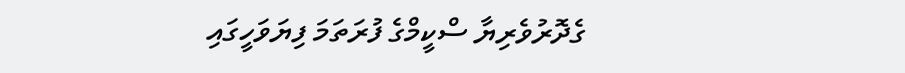ގެދޮރުވެރިޔާ ސްކީމްގެ ފުރަތަމަ ފިޔަވަހީގައި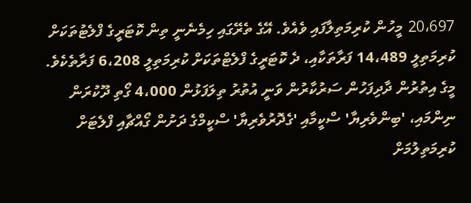20،697 މީހުން ކުރިމަތިލާފައި ވެއެވެ. އޭގެ ތެރޭގައި ހިމެނެނީ ތިން ކޮޓަރީގެ ފްލެޓުތަކަށް ކުރިމަތިލީ 14،489 ފަރާތަކާއި، ދެ ކޮޓަރީގެ ފްލެޓްތަކަށް ކުރިމަތިލީ 6،208 ފަރާތެކެވެ.
މީގެ އިތުރުން ދާދިފަހުން ސަރުކާރުން ވަނީ އުތުރު ތިލަފަޅުން 4،000 ގޯތި ދޫކުރަން ނިންމައި، 'ބިންވެރިޔާ' ސްކީމާއި 'ގެދޮރުވެރިޔާ' ސްކީމްގެ ދަށުން ގޯއްޗާއި ފްލެޓަށް ކުރިމަތިލުމަށް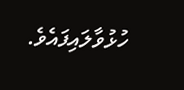ހުޅުވާލައިފައެވެ.